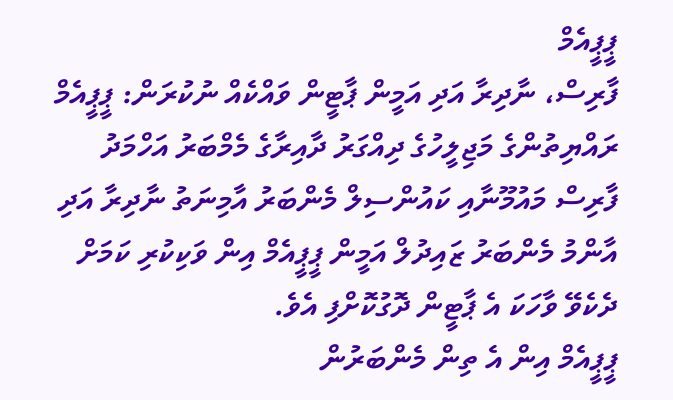ޕީޕީއެމް
ފާރިސް، ނާދިރާ އަދި އަމީން ޕާޓީން ވައްކެއް ނުކުރަން: ޕީޕީއެމް
ރައްޔިތުންގެ މަޖިލީހުގެ ދިއްގަރު ދާއިރާގެ މެމްބަރު އަހްމަދު ފާރިސް މައުމޫނާއި ކައުންސިލް މެންބަރު އާމިނަތު ނާދިރާ އަދި އާންމު މެންބަރު ޒައިދުލް އަމީން ޕީޕީއެމް އިން ވަކިކުރި ކަމަށް ދެކެވޭ ވާހަކަ އެ ޕާޓީން ދޮގުކޮށްފި އެވެ.
ޕީޕީއެމް އިން އެ ތިން މެންބަރުން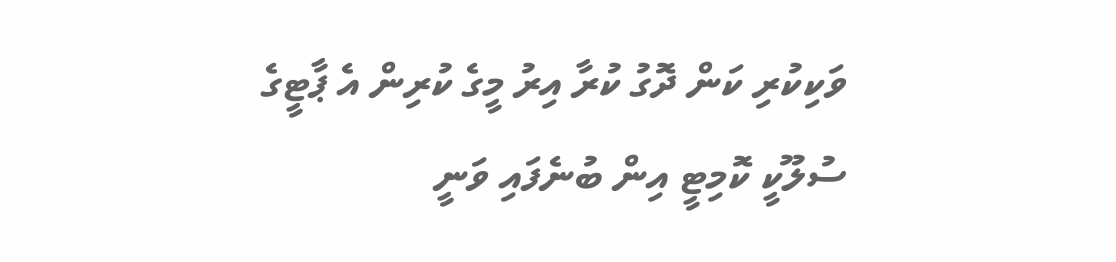ވަކިކުރި ކަން ދޮގު ކުރާ އިރު މީގެ ކުރިން އެ ޕާޓީގެ ސުލޫކީ ކޮމިޓީ އިން ބުނެފައި ވަނީ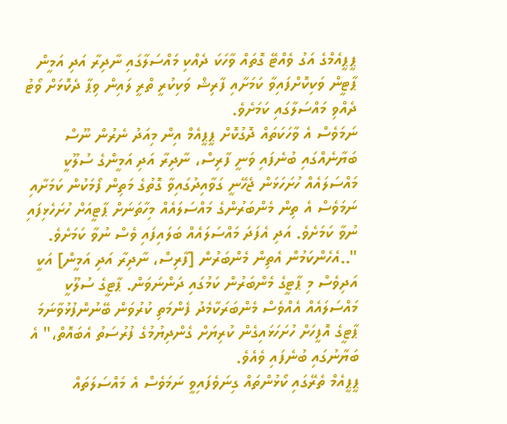ޕީޕީއެމްގެ އަގު ވެއްޓޭ ގޮތައް ވާހަކަ ދެއްކި މައްސަލާގައި ނާދިރާ އަދި އަމީން ޕާޓީން ވަކިކޮށްފައިވާ ކަމަށާއި ފާރިޝް ވަކިކުރީ ތްރީ ލައިން ވިޕާ ދެކޮޅަށް ވޯޓު ދެއްވި މައްސަލާގައި ކަމަށެވެ.
ނަމަވެސް އެ ވާހަކަތައް ދޮގުކޮށް ޕީޕީއެމް އިން މިއަދު ނެރުން ނޫސް ބަޔާނެއްގައި ބުނެފައި ވަނީ ފާރިސް، ނާދިރާ އަދި އަމީންގެ ސުލޫކީ މައްސަލައެއް ހުށަހަޅަން ޖެހޭނީ ގަވާއިދުގައިވާ ގޮތުގެ މަތިން ފޯމަކުން ކަމަށާއި ނަމަވެސް އެ ތިން މެންބަރުންގެ މައްސަލައެއް މިހާތަނަށް ޕާޓީއަށް ހުށަހެޅިފައި ނުވާ ކަމަށެވެ. އަދި އެފަދަ މައްސަލައެއް ބަލައިފައި ވެސް ނުވާ ކަމަށެވެ.
"..އެހެންކަމުން އެތިން މެންބަރުން [ފާރިސް، ނާދިރާ އަދި އަމީން] އަކީ އަދިވެސް މި ޕާޓީގެ މެންބަރުން ކަމުގައި ދަންނަވަން. ޕާޓީގެ ސުލޫކީ މައްސަލައެއް އެއްވެސް މެންބަރަކާމެދު ފެންމަތި ކުރުވަން ބޭނުންފުޅުވާނަމަ ޕާޓީގެ އޮފީހަށް ހުށަހަޅައިގެން ކުރިޔަށް ގެންދިޔުމުގެ ފުރުސަތު އެބައޮތް،" އެ ބަޔާނުގައި ބުނެފައި ވެއެވެ.
ޕީޕީއެމް ތެރޭގައި ކޯޅުންތައް ގިނަވެފައިވީ ނަމަވެސް އެ މައްސަލަތައް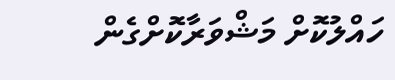ހައްލުކޮށް މަޝްވަރާކޮށްގެން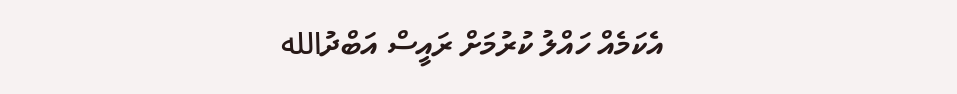އެކަމެއް ހައްލު ކުރުމަށް ރައީސް އަބްދުالله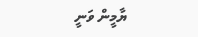ޔާމީން ވަނީ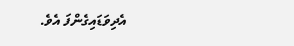އެދިވަޑައިގެންފަ އެވެ.